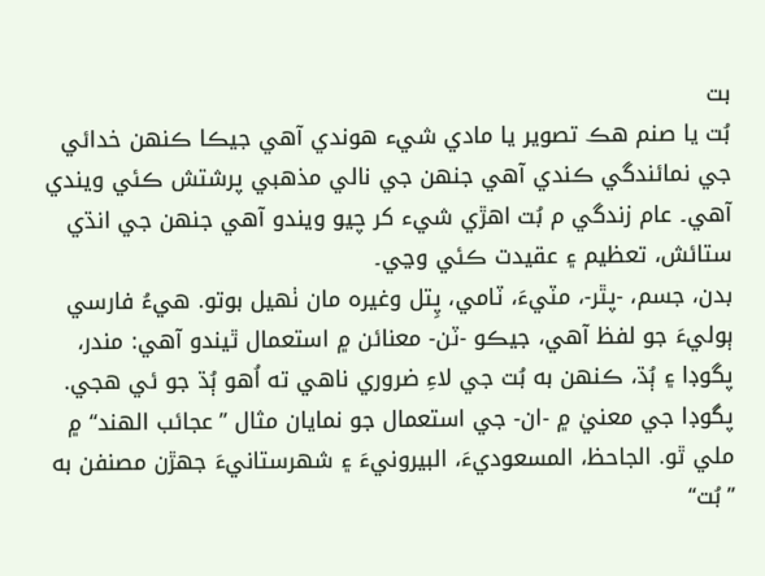بت
بُت يا صنم هڪ تصوير يا مادي شيء هوندي آهي جيڪا ڪنهن خدائي جي نمائندگي ڪندي آهي جنهن جي نالي مذهبي پرشتش ڪئي ويندي آهي۔ عام زندگي م بُت اهڙي شيء کر چيو ويندو آهي جنهن جي انڌي ستائش، تعظيم ۽ عقيدت ڪئي وڃي۔
بدن، جسم، -پٿر-، مٽيءَ، ٽامي، پِتل وغيره مان ٺهيل بوتو. هيءُ فارسي ٻوليءَ جو لفظ آهي، جيڪو -ٽن- معنائن ۾ استعمال ٿيندو آهي: مندر، پگوڊا ۽ ٻُڌ، ڪنهن به بُت جي لاءِ ضروري ناهي ته اُهو ٻُڌ جو ئي هجي. پگوڊا جي معنيٰ ۾ -ان- جي استعمال جو نمايان مثال ”عجائب الهند“ ۾ ملي ٿو. الجاحظ، المسعوديءَ، البيرونيءَ ۽ شهرستانيءَ جهڙن مصنفن به ”بُت“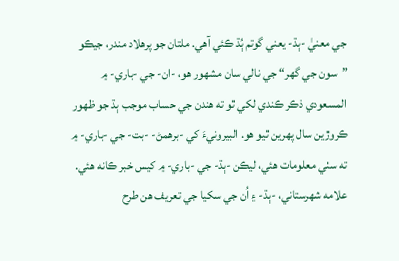جي معنيٰ -ٻڌ- يعني گوتم ٻُڌ ڪئي آهي. ملتان جو پرهلاد مندر، جيڪو ”سون جي گهر“ جي نالي سان مشهور هو، -ان- جي -باري- ۾ المسعودي ذڪر ڪندي لکي ٿو ته هندن جي حساب موجب ٻڌ جو ظهور ڪروڙين سال پهرين ٿيو هو. البيرونيءَ کي -برهمڻ- -بت- جي -باري- ۾ ته سٺي معلومات هئي، ليڪن -ٻڌ- جي -باري- ۾ کيس خبر ڪانه هئي. علامه شهرستاني، -ٻڌ- ۽ اُن جي سکيا جي تعريف هن طرح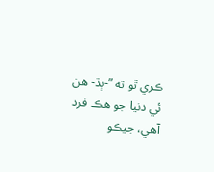ڪري ٿو ته ”-ٻڌ- هن ئي دنيا جو هڪ فرد آهي، جيڪو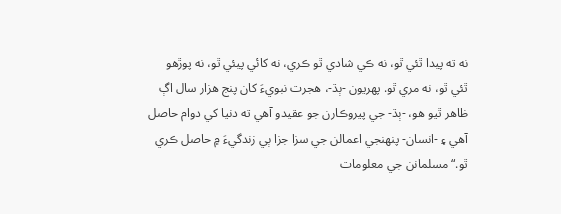نه ته پيدا ٿئي ٿو، نه ڪي شادي ٿو ڪري، نه کائي پيئي ٿو، نه پوڙهو ٿئي ٿو، نه مري ٿو. پهريون -ٻڌ-، هجرت نبويءَ کان پنج هزار سال اڳ ظاهر ٿيو هو، -ٻڌ- جي پيروڪارن جو عقيدو آهي ته دنيا کي دوام حاصل آهي ۽ -انسان- پنهنجي اعمالن جي سزا جزا ٻي زندگيءَ ۾ حاصل ڪري ٿو.“ مسلمانن جي معلومات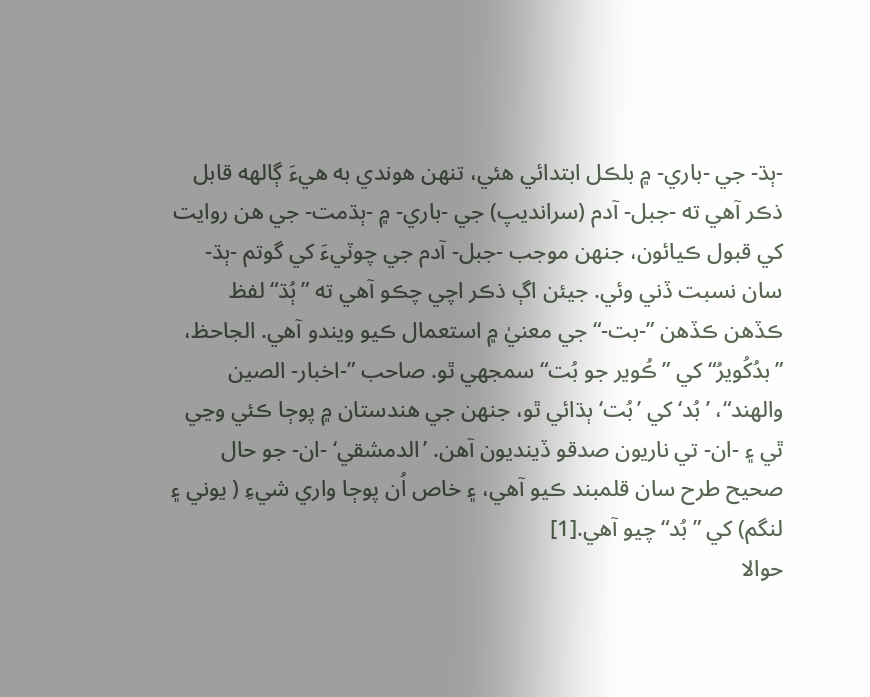-ٻڌ- جي -باري- ۾ بلڪل ابتدائي هئي، تنهن هوندي به هيءَ ڳالهه قابل ذڪر آهي ته -جبل- آدم (سرانديپ) جي -باري- ۾ -ٻڌمت- جي هن روايت کي قبول ڪيائون، جنهن موجب -جبل- آدم جي چوٽيءَ کي گوتم -ٻڌ- سان نسبت ڏني وئي. جيئن اڳ ذڪر اچي چڪو آهي ته ”ٻُڌ“ لفظ ڪڏهن ڪڏهن ”-بت-“ جي معنيٰ ۾ استعمال ڪيو ويندو آهي. الجاحظ، ”بدُکُويرُ“ کي ”ڪُوير جو بُت“ سمجهي ٿو. صاحب ”-اخبار- الصين والهند“، ’بُد‘ کي ’بُت‘ ٻڌائي ٿو، جنهن جي هندستان ۾ پوڄا ڪئي وڃي ٿي ۽ -ان- تي ناريون صدقو ڏينديون آهن. ’الدمشقي‘ -ان- جو حال صحيح طرح سان قلمبند ڪيو آهي، ۽ خاص اُن پوڄا واري شيءِ ( يوني ۽ لنگم) کي ”بُد“ چيو آهي.[1]
حوالا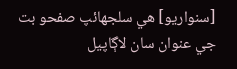[سنواريو] ھي سلجهائپ صفحو بت جي عنوان سان لاڳاپيل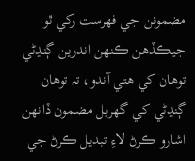مضمونن جي فھرست رکي ٿو جيڪڏھن ڪنھن اندرين ڳنڍڻي توھان کي ھتي آندو، تہ توھان ڳنڍڻي کي گھربل مضمون ڏانھن اشارو ڪرڻ لاءِ تبديل ڪرڻ جي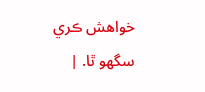خواھش ڪري سگھو ٿا. |